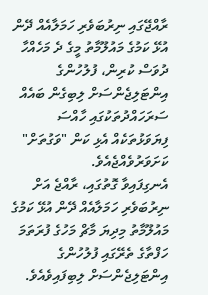ރާއްޖޭގައި ނިރުބަވެރި ހަމަލާއެއް ދޭން އުޅޭ ކަމުގެ މައުލޫމާތު މީގެ ދެ މަހެއްހާ ދުވަސް ކުރިން، ފުލުހުންގެ އިންޓަލިޖެންސަށް ލިބިގެން ބައެއް ސަރަހައްދުތަކުގައި ހާއްސަ ފިޔަވަޅުތަކެއް އެޅި ކަން "ވަގުތަށް" ކަށަވަރުވެއްޖެއެވެ.
އެނގިފައިވާ ގޮތުގައި، ރާއްޖެ އަށް ނިރުބަވެރި ހަމަލާއެއް ދޭން އުޅޭ ކަމުގެ މައުލޫމާތު މިދިޔަ މާޗް މަހުގެ ފުރަތަމަ ހަފްތާގެ ތެރޭގައި ފުލުހުންގެ އިންޓަލިޖެންސަށް ލިބިފައިވެއެވެ.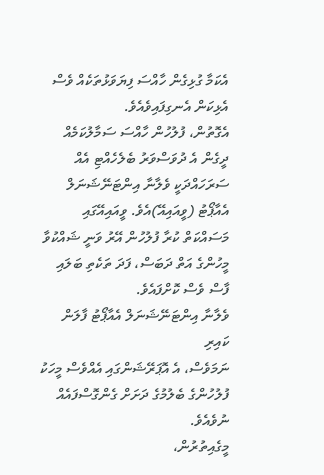އެކަމާ ގުޅިގެން ހާއްސަ ފިޔަވަޅުތަކެއް ވެސް އެޅިކަން އެނގިފައިވެއެވެ.
އެގޮތުން، ފުލުހުން ހާއްސަ ސަމާލުކަމެއް ދީގެން އެ ދުވަސްވަރު ބެލެހެއްޓި އެއް ސަރަހައްދަކީ ވެލާނާ އިންޓަނޭޝަނަލް އެއާޕޯޓު (ވީއައިއޭ)އެވެ. ވީއައިއޭގައި މަސައްކަތް ކުރާ ފުލުހުން އޭރު ވަނީ ޝައްކުވާ މީހުންގެ އަތް ދަބަސް، ފަދަ ތަކެތި ބަލައި ފާސް ވެސް ކޮށްފައެވެ.
ވެލާނާ އިންޓަނޭޝަނަލް އެއާޕޯޓު ފާލަން ކައިރި
ނަމަވެސް، އެ އޮޕަރޭޝަންގައި އެއްވެސް މީހަކު ފުލުހުންގެ ބެލުމުގެ ދަށަށް ގެންގޮސްފައެއް ނުވެއެވެ.
މީގެއިތުރުން،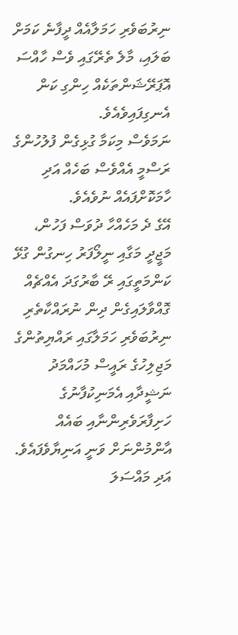ނިރުބަވެރި ހަމަލާއެއް ދީފާނެ ކަމަށް ބަލައި، މާލެ ތެރޭގައި ވެސް ހާއްސަ އޮޕަރޭޝަންތަކެއް ހިންގި ކަން އެނގިފައިވެއެވެ.
ނަމަވެސް މިކަމާ ގުޅިގެން ފުލުހުންގެ ރަސްމީ އެއްވެސް ބަހެއް އަދި ހާމަކޮށްފައެއް ނުވެއެވެ.
އޭގެ ދެ މަހެއްހާ ދުވަސް ފަހުން، މަޖީދީ މަގާއި ނީލޯފަރު ހިނގުން ގުޅޭ ކަންމަތީގައި ރޭ ބާރުގަދަ އެއްޗެއް ގޮއްވާލައިގެން ދިން ނުރައްކާތެރި ނިރުބަވެރި ހަމަލާގައި ރައްޔިތުންގެ މަޖިލިހުގެ ރައީސް މުހައްމަދު ނަޝީދާއި އެމަނިކުފާނުގެ ހަށިފާރަވެރިންނާއި ބައެއް އާންމުންނަށް ވަނީ އަނިޔާވެފައެވެ. އަދި މައްސަލަ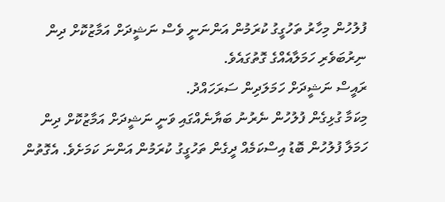ފުލުހުން މިހާރު ތަހުގީގު ކުރަމުން އަންނަނީ ވެސް ނަޝީދަށް އަމާޒުކޮށް ދިން ނިރުބަވެރި ހަމަލާއެއްގެ ގޮތުގައެވެ.
ރައީސް ނަޝީދަށް ހަމަލަދިން ސަރަހައްދު.
މިކަމާ ގުޅިގެން ފުލުހުން ނެރުނު ބަޔާނެއްގައި ވަނީ ނަޝީދަށް އަމާޒުކޮށް ދިން ހަމަލާ ފުލުހުން ބޮޑު އިސްކަމެއް ދީގެން ތަހުގީގު ކުރަމުން އަންނަ ކަމަށެވެ. އެގޮތުން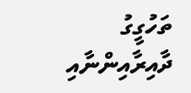ތަހުގީގު ދާއިރާއިންނާއި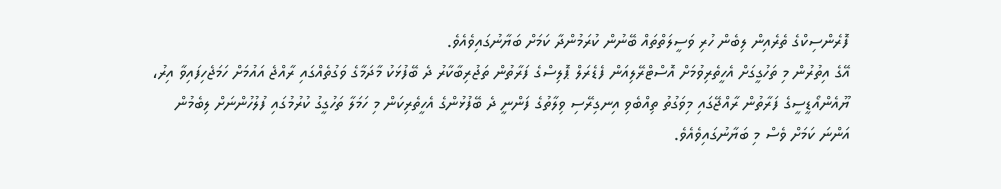ފޮރެންސިކްގެ ތެރެއިން ލިބެން ހުރި ވަސީލަތްތައް ބޭނުން ކުރަމުންދާ ކަމަށް ބަޔާނުގައިވެއެވެ.
އޭގެ އިތުރުން މި ތަހުގީގަށް އެހީތެރިވުމަށް އޮސްޓްރޭލިއަން ފެޑެރަލް ޕޮލިސްގެ ފަރާތުން ތަޖުރިބާކާރު ދެ ބޭފުޅަކު މާދަމާގެ ވަގުތެއްގައި ރާއްޖެ އައުމަށް ހަމަޖެހިފައިވާ އިރު، ޔޫއެންއޯޑީސީގެ ފަރާތުން ރާއްޖޭގައި މިވަގުތު ތިއްބެވި އިނގިރޭސި ވިލާތުގެ ފަންނީ ދެ ބޭފުޅުންގެ އެހީތެރިކަން މި ހަމަލާ ތަހުގީގު ކުރުމުގައި ފުލުހުންނަށް ލިބެމުން އަންނަ ކަމަށް ވެސް މި ބަޔާނުގައިވެއެވެ.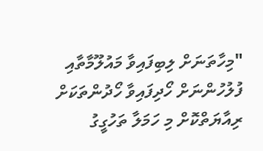"މިހާތަނަށް ލިބިފައިވާ މައުލޫމާތާއި ފުލުހުންނަށް ހޯދިފައިވާ ހޯދުންތަކަށް ރިއާޔަތްކޮށް މި ހަމަލާ ތަހުގީގު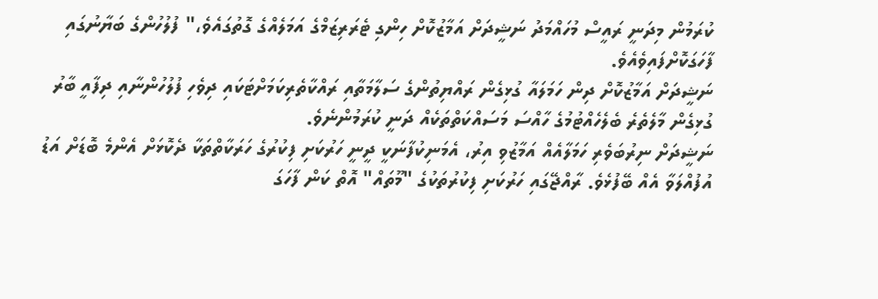ކުރަމުން މިދަނީ ރައީސް މުހައްމަދު ނަޝީދަށް އަމާޒުކޮށް ހިންގި ޓެރަރިޒަމްގެ އަމަލެއްގެ ގޮތުގައެވެ،" ފުލުހުންގެ ބަޔާނުގައި ފާހަގަކޮށްފައިވެއެވެ.
ނަޝީދަށް އަމާޒުކޮށް ދިން ހަމަލައާ ގުޅިގެން ރައްޔިތުންގެ ސަލާމަތާއި ރައްކާތެރިކަމަށްޓަކައި ދިވެހި ފުލުހުންނާއި ދިފާއީ ބާރު ގުޅިގެން މާލެތެރެ ބެލެހެއްޓުމުގެ ހާއްސަ މަސައްކަތްތަކެއް ދަނީ ކުރަމުންނެވެ.
ނަޝީދަށް ނިރުބަވެރި ހަމަލާއެއް އަމާޒުވި އިރު، އެމަނިކުފާނަކީ ދީނީ ހަރުކަށި ފިކުރުގެ ހަރަކާތްތަކާ ދެކޮޅަށް އެންމެ ބޮޑަށް އަޑު އުފުއްލަވާ އެއް ބޭފުޅެވެ. ރާއްޖޭގައި ހަރުކަށި ފިކުރުތަކުގެ "މޫތައް" އޮތް ކަން ފާހަގަ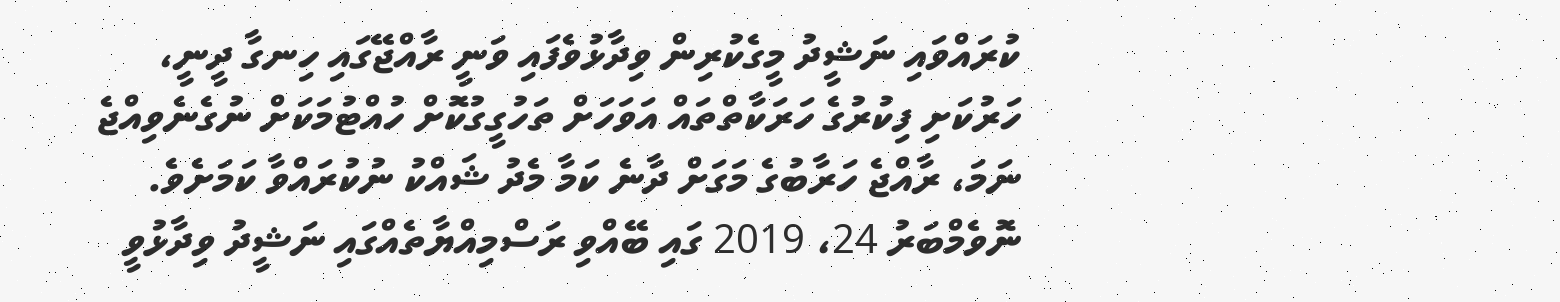ކުރައްވައި ނަޝީދު މީގެކުރިން ވިދާޅުވެފައި ވަނީ ރާއްޖޭގައި ހިނގާ ދީނީ، ހަރުކަށި ފިކުރުގެ ހަރަކާތްތައް އަވަހަށް ތަހުގީގުކޮށް ހުއްޓުމަކަށް ނުގެނެވިއްޖެ ނަމަ، ރާއްޖެ ހަރާބުގެ މަގަށް ދާނެ ކަމާ މެދު ޝައްކު ނުކުރައްވާ ކަމަށެވެ.
ނޮވެމްބަރު 24، 2019 ގައި ބޭއްވި ރަސްމިއްޔާތެއްގައި ނަޝީދު ވިދާޅުވީ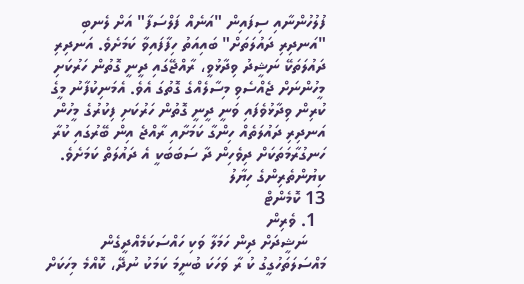ފުލުހުންނާއި ސިފައިން "އަނެއް ފަލްސަފާ" އަށް ލެނބި "އަނދިރި ދައުލަތަށް" ބައިއަތު ހިފާފައިވާ ކަމަށެވެ. އަނދިރި ދައުލަތަކޭ ނަޝީދު ވިދާޅުވީ، ރާއްޖޭގައި ދީނީ ގޮތުން ހަރުކަށި މީހުންނަށް ޖެއްސެވި މިސާލެއްގެ ގޮތުގަ އެވެ. އެމަނިކުފާނު މީގެ ކުރިން ވިދާޅުވެފައި ވަނީ ދީނީ ގޮތުން ހަރުކަށި ފިކުރުގެ މީހުން އަނދިރި ދައުލަތެއް ހިންގާ ކަމަށާއި ރާއްޖެ އިން ބޭރުގައި ކުރާ ހަނގުރާމަތަކަށް ދިވެހިން ދާ ސަބަބަކީ އެ ދައުލަތް ކަމަށެވެ.
ކިޔުންތެރިންގެ ހިޔާލު
13 ކޮމެންޓް
  1. ވެރިން
    ނަޝީދަށް ދިން ހަމަލާ ވަކި ހައްސަކަމެއްދީގެން މައްސަލަތަހުގީގު ކު ރާ ވަހަކަ ބުނީމަ ކަމަކު ނުދޭ، ކޮއްމެ މިހަކަށް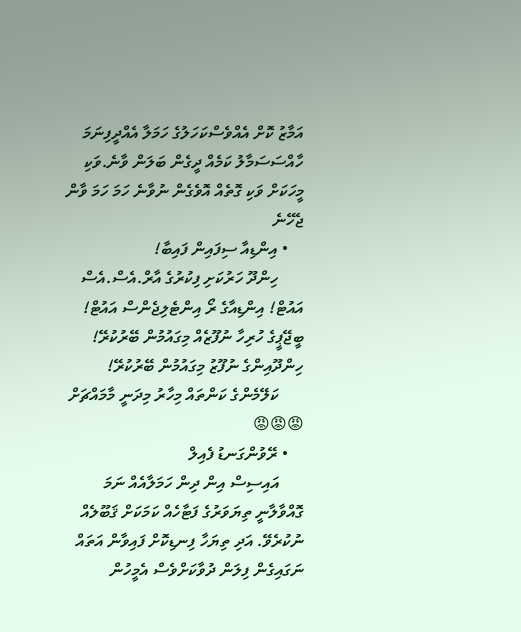އަމާޒު ކޮށް އެއްވެސްކަހަލުގެ ހަމަލާ އެއްދީފިނަމަ ހާއްސަސަމާލު ކަމެއް ދީގެން ބަލަން ވާނެ.ވަކި މީހަކަށް ވަކި ގޮތެއް އޮވެގެން ނުވާނެ ހަމަ ހަމަ ވާން ޖެހޭނެ
    • އިންޑިއާ ސިފައިން ފައިބާ!
      ހިންދޫ ހަރުކަށި ފިކުރުގެ އާރް.އެސް.އެސް އައުޓް! އިންޑިއާގެ ރޯ އިންޓެލިޖެންސް އައުޓް! ބީޖޭޕީގެ ހުރިހާ ނުފޫޒެއް މިގައުމުން ބޭރުކުރޭ! ހިންދޫއިންގެ ނުފޫޒު މިގައުމުން ބޭރުކުރޭ!
      ކަލޭމެންގެ ކަންތައް މިހާރު މިދަނީ މާމައްޗަށް 😡😡😡
    • ރޭވުންގަނޑު ފެއިލް
      އައިސިސް އިން ދިން ހަމަލާއެއް ނަމަ ގޮއްވާލާނީ ތިޔަވަރުގެ ފަޓާހެއް ކަމަކަށް ޤަބޫލެއް ނުކުރެވޭ. އަދި ތިޔަހާ ފިނޑިކޮށް ފައިވާން އަތައް ނަގައިގެން ފިލަން ދުވާކަށްވެސް އެމީހުން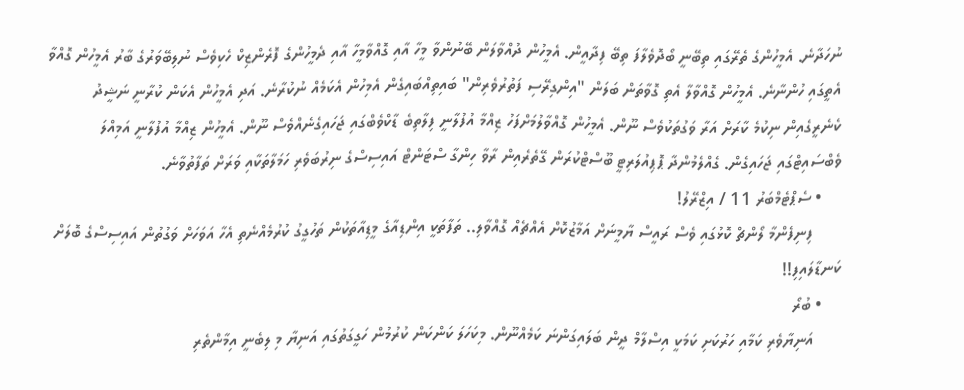ނުހަދާނެ. އެމީހުންގެ ތެރޭގައި ތިބޭނީ ބޯދޮވެލާފަ ތިބޭ ފިދާއީން. އެމީހުން ދުއްވާލަން ބޭނުންވާ މީހާ އާއި ގޮއްވާމީހާ އާއި ދެމީހުންގެ ފޮރެންޒިކް ހެކިވެސް ނުލިބޭވަރުގެ ބާރު އެމީހުން ގޮއްވާ އެތީގައި ހުންނާނެ. އެމީހުން ގޮއްވާލާ އެތި ގޮވާތަން ބަލަން "އިންގިރޭސި ފަތުރުވެރިން" ބައިތިއްބައިގެން އެމިހުން އެކަމެއް ނުކުރާނެ. އަދި އެމީހުން އެކަން ކުރާނީ ނަޝީދު ކެނެރީގެއިން ނިކުމެ ކާރަށް އަރާ ވަގުތަކުވެސް ނޫން. އެމީހުން ގޮއްވާލުމަށްފަހު ޒިއްމާ އުފުލާނީ ފިލާތިބެ ޑާކްވެބްގައި ޖަހައިގެނެއްވެސް ނޫން. އެމީހުން ޒިއްމާ އުފުލާނީ އަމިއްލަ ވެބްސައިޓްގައި ޖަހައިގެން. ގެއްލެމުންދާ ޕޮޕިއުލަރިޓީ ބޫސްޓްކުރަން ގޭތެރެއިން ރާވާ ހިންގާ ސްޓަންޓް އައިސިސްގެ ނިރުބަވެރި ހަމަލާތަކާއި ވަރަށް ތަފާތުވާނެ.
    • ސެޕްޓެމްބަރު 11 / އިޒްރޭލު!
      ފިނިފެންމާ ލޯންޗް ކޮޅުގައި ވެސް ރައީސް ޔާމީނަށް އަމާޒުކޮށް އެއްޗެއް ގޮއްވާލި.. ތަފާތަކީ އިންޑިއާގެ މީޑިއާތަކުން ތަހުގީގު ކުރުމެއްނެތި އެހާ އަވަހަށް ވަގުތުން އައިސިސްގެ ބޮލަށް ކަނޑާލައިފި!!
    • ބުރޯ
      އަނިޔާވެރި ކަމާއި ހަރުކަށި ކަމަކީ އިސްލާމް ދީން ބަލައިގަންނަ ކަމެއްނޫން. މިކަހަލަ ކަންކަން ކުރުމުން ހަގީގަތުގައި އަނިޔާ މި ލިބެނީ އިމާންތެރި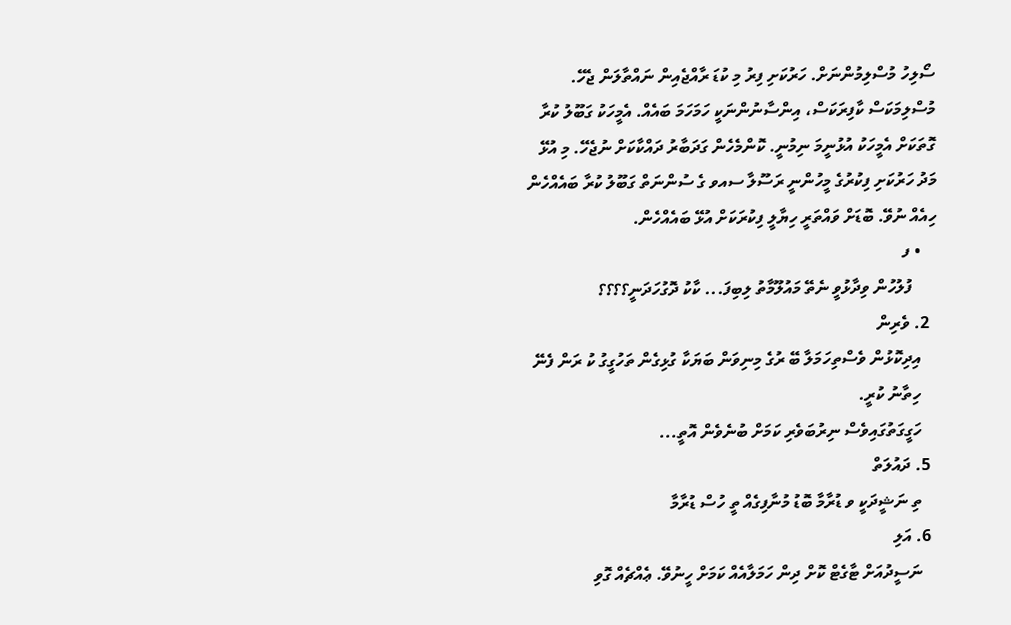ސޯލިހު މުސްލިމުންނަށް. ހަރުކަށި ފިރު މި ކުޑަ ރާއްޖެއިން ނައްތާލަން ޖެހޭ. މުސްލިމަކަސް ކާފިރަކަސް، އިންސާނުންނަކީ ހަމަހަމަ ބައެއް. އެމީހަކު ގަބޫލު ކުރާ ގޮތަކަށް އެމީހަކު އުޅުނީމަ ނިމުނީ. ކޮންމެހެން ގަދަބާރު ދައްކާކަށް ނުޖެހޭ. މި އުޅޭ މަދު ހަރުކަށި ފިކުރުގެ މީހުންނީ ރަސޫލާ ސއވ ގެ ސުންނަތް ގަބޫލު ކުރާ ބައެއްހެން ހިއެއް ނުވޭ. ބޮޑަށް ވައްތަރީ ހިޔާލީ ފިކުރަކަށް އުޅޭ ބައެއްހެން.
    • ފ
      ފުލުހުން ވިދާޅުވީ ނެތޭ މައުލޫމާތު ލިބިފަ... ކާކު ދޮގުހަދަނީ؟؟؟؟
  2. ވެރިން
    އިދިކޮޅުން ވެސްތިހަމަލާ ބޭ ރުގެ މިނިވަން ބަޔަކާ ގުޅިގެން ތަހުގީގު ކު ރަން ފެނޭ
    ހިތާނު ކުރީ.
    ހަގީގަތުގައިވެސް ނިރުބަވެރި ކަމަށް ބުނެވެން އޮތީ...
  5. ދައުލަތް
    ތި ނަޝީދަކީ ވ ޑުރާމާ ބޮޑު މުނާފިގެއް ތީ ހުސް ޑުރާމާ
  6. އަލި
    ނަސީދުއަށް ޓާގެޓް ކޮށް ދިން ހަމަލާއެއް ކަމަށް ހީނުވޭ. ޢެއްޗެއް ގޮވި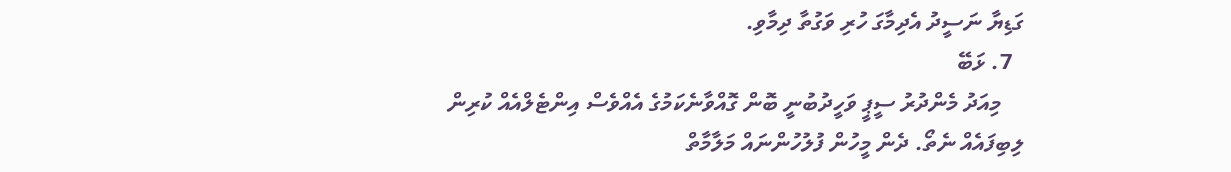ގަޑިޔާ ނަސީދު އެދިމާގަ ހުރި ވަގުތާ ދިމާވި.
  7. ޅަބޭ
    މިއަދު މެންދުރު ސީޕީ ވަހީދުބުނީ ބޮން ގޮއްވާނެކަމުގެ އެއްވެސް އިންޓެލްއެއް ކުރިން ލިބިފައެއް ނެތޯ. ދެން މީހުން ފުލުހުންނައް މަލާމާތް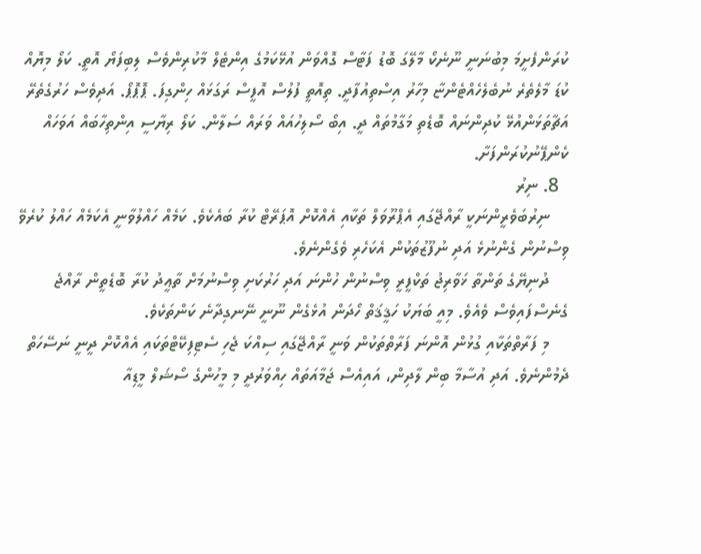ކުރަންފެށީމަ މިބުނަނީ ނޫނެކޯ މާލޭގަ ބޮޑު ފަޓާސް ގޮއްވަން އުޅޭކަމުގެ އިންޓެލް މާކުރިންވެސް ލިބިފަޔޯ އޮތީ. ކަލޯ މިޔޮއް ކުޑަ މާލެތެރެ ނުބެލެހެއްޓެންޏާ މިހާރު އިސްތިއުފާދީ. ތިއޮތީ ފުލުސް އޮފީސް ރަގަޅައް ހިންގިފަ. ޕޮޕޮޕޯ. އަދިވެސް ހަރުގެތެރޭ އަޗާތަޅަންއުޅޭ ކުދިންނައް ބޮޑެތި މަގާމުތައް ދީ. އިބޯ ސޯލިހުއައް ވަރައް ސަލާން. ކަލޯ ރިޔާސީ އިންތިހާބައް އަވަހައް ކެންޕޭނުކުރަންފަށާ.
  8. ނިރު
    ނިރުބަވެރީންނަކީ ރާއްޖޭގައި އެޕްރޫވަލް ތަކާއި އެއްކޮށް އޮޕަރޭޓް ކުރާ ބައެކެވެ. ކަމެއް ހައްލުވާނީ އެކަމެއް ހައްލު ކުރެވޭ ވިސްނުން ގެންނުޅެ އަދި ނުފޫޒުތަކުން އެކަހެރި ވެގެންނެވެ.
    ދުނިޔޭގެ ތަންތާ ޚަވާރިޖު ތަކްފީރީ ވިސްނުން ހުންނަ އަދި ހަރުކަށި ވިސްނުމަށް ތާޢީދު ކުރާ ބޮޑެތީން ރާއްޖެ ގެނެސްފައިވެސް ވެއެވެ. މިއީ ބަޔަކު ހަޤީޤަތް ހޯދަން އުޅެގެން ނޫނީ ނޭނގިދާނެ ކަންތަކެވެ.
    މި ފަރާތްތަކާއި ގުޅުން އޮންނަ ފަރާތްތަކުން ވަނީ ރާއްޖޭގައި ސިއްކަ ޖެހި ސެޓިފިކޭޓްތަކައި އެއްކޮށް ދީނީ ނަސޭހަތް ދެމުންނެވެ. އަދި އުސާމާ ބިން ލާދިން، އައިއެސް ޖަމާއަތައް ހިއްވަރުދީ މި މީހުންގެ ސޯޝަލް މީޑިއާ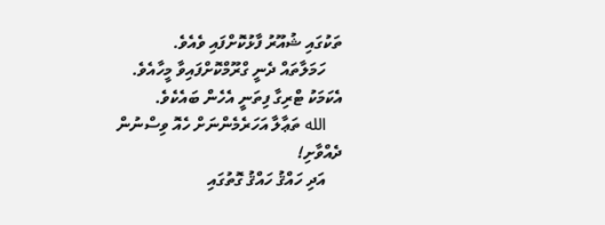ތަކުގައި ޝުއޫރު ފާޅުކޮށްފައި ވެއެވެ.
    ހަމަލާތައް ދެނީ ގްރޫމްކޮށްފައިވާ މީހާއެވެ. އެކަމަކު ޓްރިގާ ފިތަނީ އެހެން ބައެކެވެ.
    الله ތަޢާލާ އަހަރެމެންނަށް ހެއޮ ވިސްނުން ދެއްވާށި!
    އަދި ހައްޤު ހައްޤު ގޮތުގައި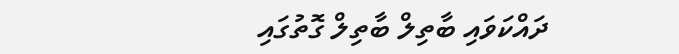ދައްކަވައި ބާތިލް ބާތިލް ގޮތުގައި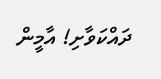ދައްކަވާށި! އާމީން